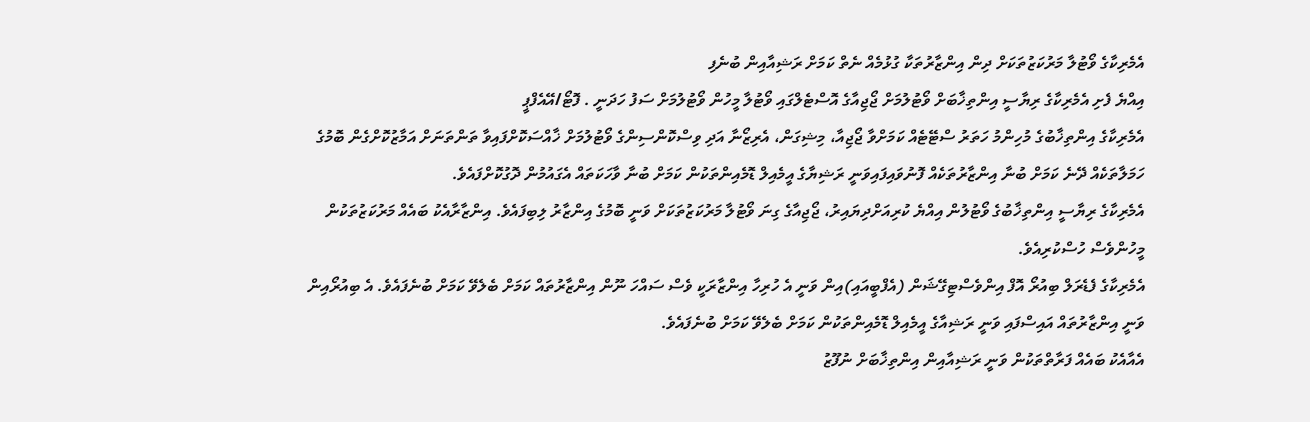އެމެރިކާގެ ވޯޓުލާ މަރުކަޒުތަކަށް ދިން އިންޒާރުތަކާ ގުޅުމެއް ނެތް ކަމަށް ރަޝިއާއިން ބުނެފި
އިއްޔެ ފެށި އެމެރިކާގެ ރިޔާސީ އިންތިޚާބަށް ވޯޓުލުމަށް ޖޯޖިއާގެ އޮސްޓެލްގައި ވޯޓުލާ މީހުން ވޯޓުލުމަށް ސަފު ހަދަނީ . ފޮޓޯ/އޭއެފްޕީ
އެމެރިކާގެ އިންތިޚާބުގެ މުހިންމު ހަތަރު ސްޓޭޓެއް ކަމަށްވާ ޖޯޖިއާ، މިޝިގަން، އެރިޒޯނާ އަދި ވިސްކޮންސިންގެ ވޯޓުލުމަށް ޚާއްސަކޮށްފައިވާ ތަންތަނަށް އަމާޒުކޮށްގެން ބޮމުގެ ހަމަލާތަކެއް ދޭނެ ކަމަށް ބުނާ އިންޒާރުތަކެއް ފޮނުވައިފައިވަނީ ރަޝިޔާގެ އީމެއިލް ޑޮމެއިންތަކުން ކަމަށް ބުނާ ވާހަކަތައް އެގައުމުން ދޮގުކޮށްފައެވެ.
އެމެރިކާގެ ރިޔާސީ އިންތިޚާބުގެ ވޯޓުލުން އިއްޔެ ކުރިއަށްދިޔައިރު، ޖޯޖިއާގެ ގިނަ ވޯޓުލާ މަރުކަޒުތަކަށް ވަނީ ބޮމުގެ އިންޒާރު ލިބިފައެވެ. އިންޒާރާއެކު ބައެއް މަރުކަޒުތަކުން މީހުންވެސް ހުސްކުރިއެވެ.
އެމެރިކާގެ ފެޑެރަލް ބިއުރޯ އޮފް އިންވެސްޓިގޭޝަން (އެފްބީއައި)އިން ވަނީ އެ ހުރިހާ އިންޒާރަކީ ވެސް ސައްހަ ނޫން އިންޒާރުތައް ކަމަށް ބެލެވޭ ކަމަށް ބުނެފައެވެ. އެ ބިއުރޯއިން ވަނީ އިންޒާރުތައް އައިސްފައި ވަނީ ރަޝިއާގެ އީމެއިލް ޑޮމެއިންތަކުން ކަމަށް ބެލެވޭ ކަމަށް ބުނެފައެވެ.
އެއާއެކު ބައެއް ފަރާތްތަކުން ވަނީ ރަޝިއާއިން އިންތިޚާބަށް ނުފޫޒު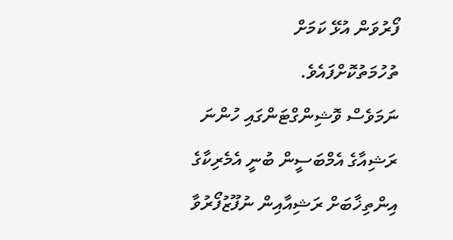ފޯރުވަން އުޅޭ ކަމަށް ތުހުމަތުކޮށްފައެވެ.
ނަމަވެސް ވޮޝިންގްޓަންގައި ހުންނަ ރަޝިއާގެ އެމްބަސީން ބުނީ އެމެރިކާގެ އިންތިޚާބަށް ރަޝިއާއިން ނުފޫޒުފޯރުވާ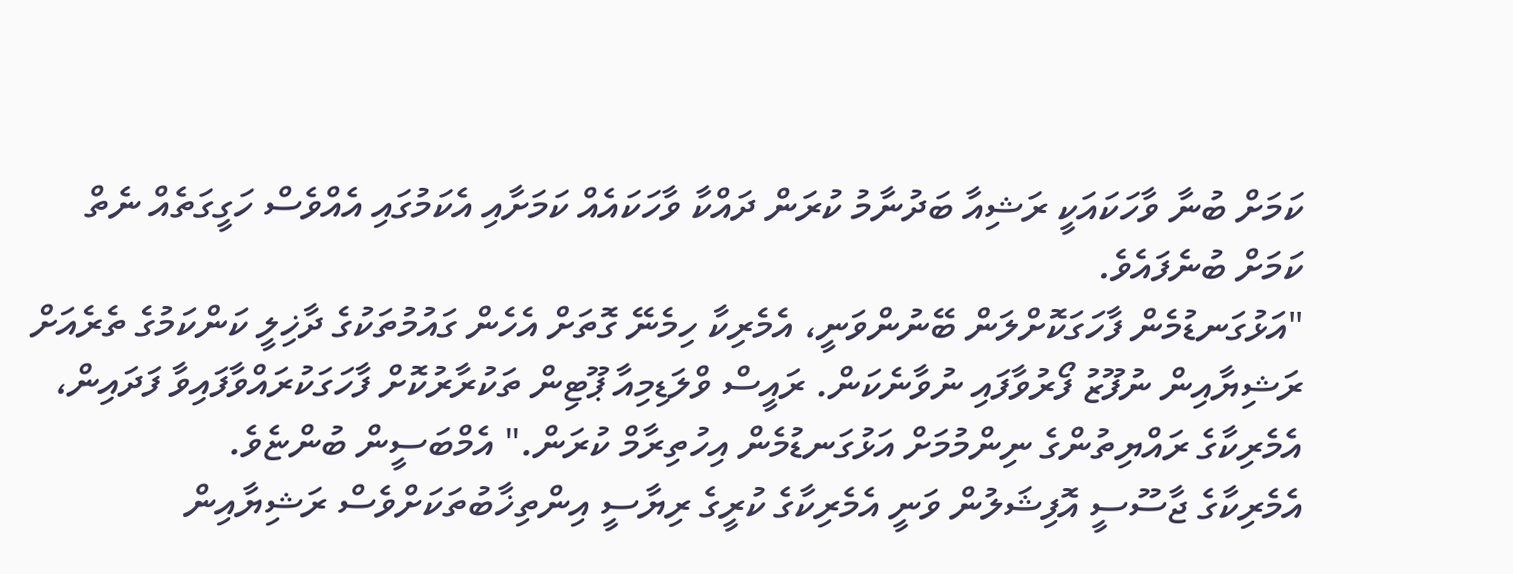ކަމަށް ބުނާ ވާހަކައަކީ ރަޝިއާ ބަދުނާމު ކުރަން ދައްކާ ވާހަކައެއް ކަމަށާއި އެކަމުގައި އެއްވެސް ހަގީގަތެއް ނެތް ކަމަށް ބުނެފައެވެ.
"އަޅުގަނޑުމެން ފާހަގަކޮށްލަން ބޭނުންވަނީ، އެމެރިކާ ހިމެނޭ ގޮތަށް އެހެން ގައުމުތަކުގެ ދާޚިލީ ކަންކަމުގެ ތެރެއަށް ރަޝިޔާއިން ނުފޫޒު ފޯރުވާފައި ނުވާނެކަން. ރައީސް ވްލަޑިމިއާ ޕޫޓިން ތަކުރާރުކޮށް ފާހަގަކުރައްވާފައިވާ ފަދައިން، އެމެރިކާގެ ރައްޔިތުންގެ ނިންމުމަށް އަޅުގަނޑުމެން އިހުތިރާމް ކުރަން." އެމްބަސީން ބުންޏެވެ.
އެމެރިކާގެ ޖާސޫސީ އޮފިޝަލުން ވަނީ އެމެރިކާގެ ކުރީގެ ރިޔާސީ އިންތިޚާބުތަކަށްވެސް ރަޝިޔާއިން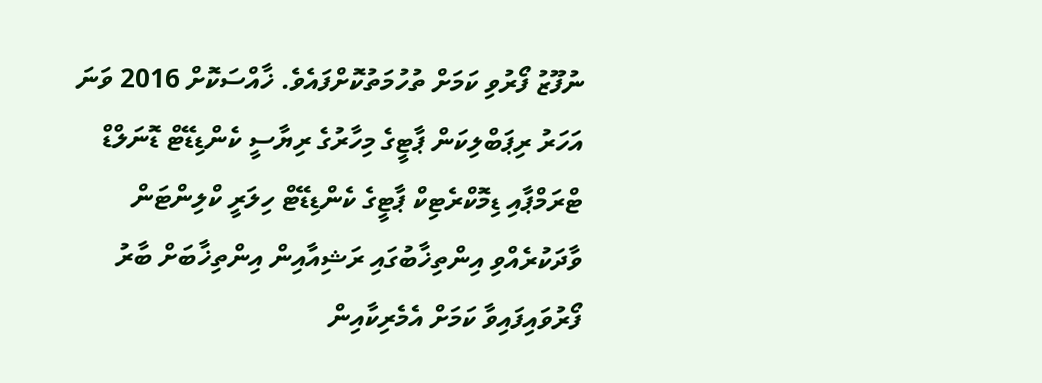ނުފޫޒު ފޯރުވި ކަމަށް ތުހުމަތުކޮށްފައެވެ. ޚާއްސަކޮށް 2016 ވަނަ އަހަރު ރިޕަބްލިކަން ޕާޓީގެ މިހާރުގެ ރިޔާސީ ކެންޑިޑޭޓް ޑޮނަލްޑް ޓްރަމްޕާއި ޑިމޮކްރެޓިކް ޕާޓީގެ ކެންޑިޑޭޓް ހިލަރީ ކްލިންޓަން ވާދަކުރެއްވި އިންތިޚާބުގައި ރަޝިއާއިން އިންތިޚާބަށް ބާރު ފޯރުވައިފައިވާ ކަމަށް އެމެރިކާއިން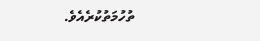ތުހުމަތުކުރެއެވެ.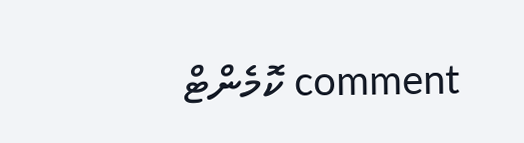comment ކޮމެންޓް